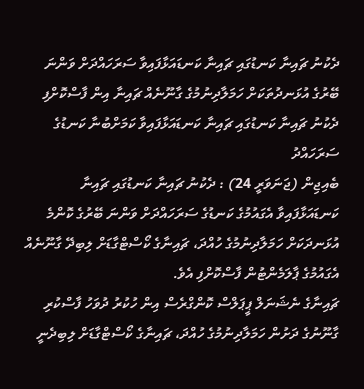ދެކުނު ޗައިނާ ކަނޑުގައި ޗައިނާ ކަނޑައަޅާފައިވާ ސަރަހައްދަށް ވަންނަ ބޭރުގެ އުޅަނދުތަކަށް ހަމަލާދިނުމުގެ ގާނޫނެއް ޗައިނާ އިން ފާސްކޮށްފި
ދެކުނު ޗައިނާ ކަނޑުގައި ޗައިނާ ކަނޑައަޅާފައިވާ ކަމަށްބުނާ ކަނޑުގެ ސަރަހައްދު
ބެއިޖިން (ޖަނަވަރީ 24) : ދެކުނު ޗައިނާ ކަނޑުގައި ޗައިނާ ކަނޑައަޅާފައިވާ އެގައުމުގެ ކަނޑުގެ ސަރަހައްދަށް ވަންނަ ބޭރުގެ ކޮންމެ އުޅަނދަކަށް ހަމަލާދިނުމުގެ ހުއްދަ، ޗައިނާގެ ކޯސްޓްގާޑަށް ލިބިދޭ ގާނޫނެއް އެގައުމުގެ ޕާލަމެންޓުން ފާސްކޮށްފި އެވެ.
ޗައިނާގެ ނެޝަނަލް ޕީޕަލްސް ކޮންގްރެސް އިން ހުކުރު ދުވަހު ފާސްކުރި ގާނޫނުގެ ދަށުން ހަމަލާދިނުމުގެ ހުއްދަ، ޗައިނާގެ ކޯސްޓްގާޑަށް ލިބިދެނީ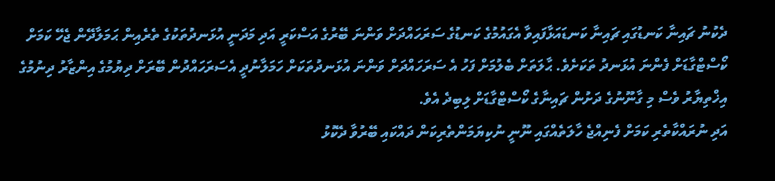ދެކުނު ޗައިނާ ކަނޑުގައި ޗައިނާ ކަނޑައަޅާފައިވާ އެގައުމުގެ ކަނޑުގެ ސަރަހައްދަށް ވަންނަ ބޭރުގެ އަސްކަރީ އަދި މަދަނީ އުޅަނދުތަކުގެ ތެރެއިން ޙަމަލާދޭން ޖެހޭ ކަމަށް ކޯސްޓްގާޑަށް ފެންނަ އުޅަނދު ތަކަށެވެ. ޙާލަތަށް ބެލުމަށް ފަހު އެ ސަރަހައްދަށް ވަންނަ އުޅަނދުތަކަށް ހަމަލާނުދީ އެސަރަހައްދުން ބޭރަށް ދިޔުމުގެ އިންޒާރު ދިނުމުގެ އިޚްތިޔާރު ވެސް މި ގާނޫނުގެ ދަށުން ޗައިނާގެ ކޯސްޓްގާޑަށް ލިބިދެ އެވެ.
އަދި ނުރައްކާތެރި ކަމަށް ފެނިއްޖެ ހާލަތެއްގައި ނޫނީ ނުކިޔަމަންތެރިކަން ދައްކައި ބޭރުވާ ދެކޮޅު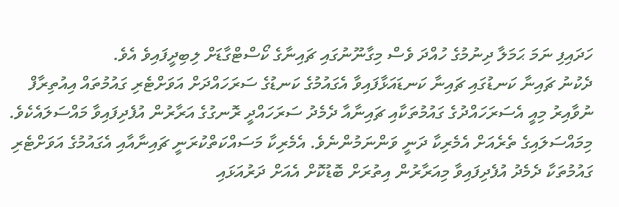ހަދައިފި ނަމަ ޙަމަލާ ދިނުމުގެ ހުއްދަ ވެސް މިގާނޫނުގައި ޗައިނާގެ ކޯސްޓްގާޑަށް ލިބިދީފައިވެ އެވެ.
ދެކުނު ޗައިނާ ކަނޑުގައި ޗައިނާ ކަނޑައަޅާފައިވާ އެގައުމުގެ ކަނޑުގެ ސަރަހައްދަށް އަވަށްޓެރި ގައުމުތައް އިއުތިރާފް ނުވާއިރު މިއީ އެސަރަހައްދުގެ ގައުމުތަކާއި ޗައިނާއާ ދެމެދު ސަރަހައްދީ ރޮނގުގެ އަރާރުން އުފެދިފައިވާ މައްސަލައެކެވެ. މިމައްސަލައިގެ ތެރެއަށް އެމެރިކާ ދަނީ ވަންނަމުންނެވެ. އެމެރިކާ މަސައްކަތްކުރަނީ ޗައިނާއާއި އެގައުމުގެ އަވަށްޓެރި ގައުމުތަކާ ދެމެދު އުފެދިފައިވާ މިއަރާރުން އިތުރަށް ބޮޑުކޮށް އެއަށް ދަރުއަޅައި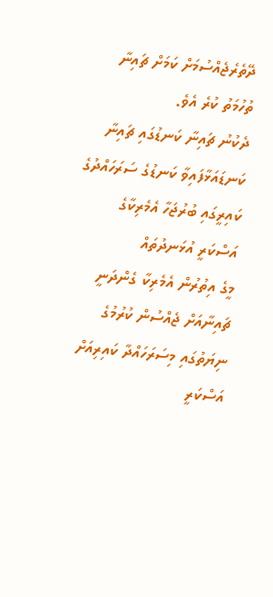ދޭތެރެޖެއްސުމަށް ކަމަށް ޗައިނާ ތުހުމަތު ކުރެ އެވެ.
ދެކުނު ޗައިނާ ކަނޑުގައި ޗައިނާ ކަނޑައަޅާފައިވާ ކަނޑުގެ ސަރަހައްދުގެ ކައިރީގައި ބުރުޖަހާ އެމެރިކާގެ އަސްކަރީ އުޅަނދުތައް
މީގެ އިތުރުން އެމެރިކާ ގެންދަނީ ޗައިނާއަށް ޖެއްސުން ކުރުމުގެ ނިޔަތުގައި މިސަރަހައްދާ ކައިރިއަށް އަސްކަރީ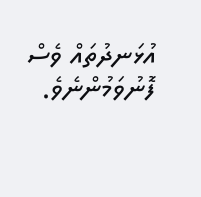އުޅަނދުތައް ވެސް ފޮނުވަމުންނެވެ.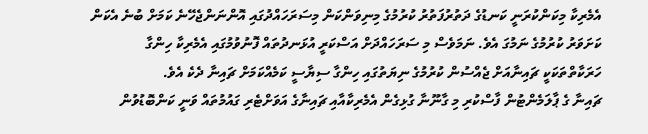އެމެރިކާ މިކަންކުރަނީ ކަނޑުގެ ދަތުރުފަތުރު ކުރުމުގެ މިނިވަންކަން މިސަރަހައްދުގައި އޮންނަންޖެހޭނެ ކަމަށް ބުނެ އެކަން ކަށަވަރު ކުރުމުގެ ނަމުގަ އެވެ. ނަމަވެސް މި ސަރަހައްދަށް އަސްކަރީ އުޅަނދުތައް ފޮނުވުމުގައި އެމެރިކާ ހިންގާ ހަރަކާތްތަކަކީ ޗައިނާއަށް ޖެއްސުން ކުރުމުގެ ނިޔަތުގައި ހިންގާ ސިޔާސީ ކަމެއްކަމަށް ޗައިނާ ދެކެ އެވެ.
ޗައިނާ ގެ ޕާލަމެންޓުން ފާސްކުރި މި ގާނޫނާ ގުޅިގެން އެމެރިކާއާއި ޗައިނާގެ އަވަށްޓެރި ގައުމުތައް ވަނީ ކަންބޮޑުވުން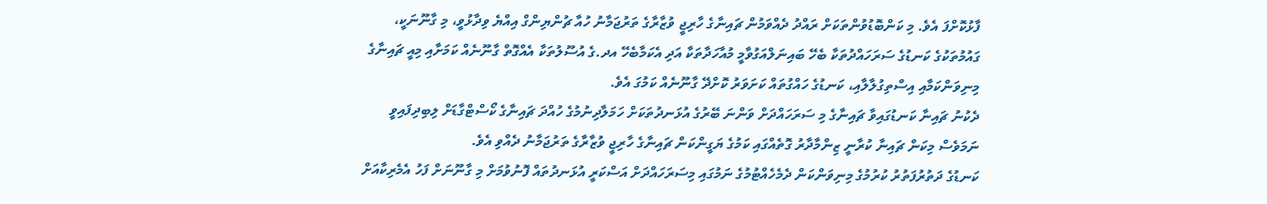ފާޅުކޮށްފަ އެވެ. މި ކަންބޮޑުވުންތަކަށް ރައްދު ދެއްވަމުން ޗައިނާގެ ހާރިޖީ ވުޒާރާގެ ތަރުޖަމާނު ހުއާ ޗުންޔިންގް އިއްޔެ ވިދާޅުވީ، މި ގާނޫނަކީ، ގައުމުތަކުގެ ކަނޑުގެ ސަރަހައްދުތަކާ ބެހޭ ބައިނަލްއަގުވާމީ މުއާހަދާތަކާ އަދި އެކަމާބެހޭ އދ.ގެ އުސޫލުތަކާ އެއްގޮތް ގާނޫނެއް ކަމަށާއި މިއީ ޗައިނާގެ މިނިވަންކަމާއި އިސްތިގުލާލާއި، ކަނޑުގެ ހައްގުތައް ކަށަވަރު ކޮށްދޭ ގާނޫނެއް ކަމުގަ އެވެ.
ދެކުނު ޗައިނާ ކަނޑުގައިވާ ޗައިނާގެ މި ސަރަހައްދަށް ވަންނަ ބޭރުގެ އުޅަނދުތަކަށް ހަމަލާދިނުމުގެ ހުއްދަ ޗައިނާގެ ކޯސްޓްގާޑަށް ލިބިދިފައިވީ ނަމަވެސް މިކަން ޗައިނާ ކުރާނީ ޒިންމާދާރު ގޮތެއްގައި ކަމުގެ ޔަގީންކަން ޗައިނާގެ ހާރިޖީ ވުޒާރާގެ ތަރުޖަމާނު ދެއްވި އެވެ.
ކަނޑުގެ ދަތުރުފަތުރު ކުރުމުގެ މިނިވަންކަން ދެމެހެއްޓުމުގެ ނަމުގައި މިސަރަހައްދަށް އަސްކަރީ އުޅަނދުތައް ފޮނުވުމަށް މި ގާނޫނަށް ފަހު އެމެރިކާއަށް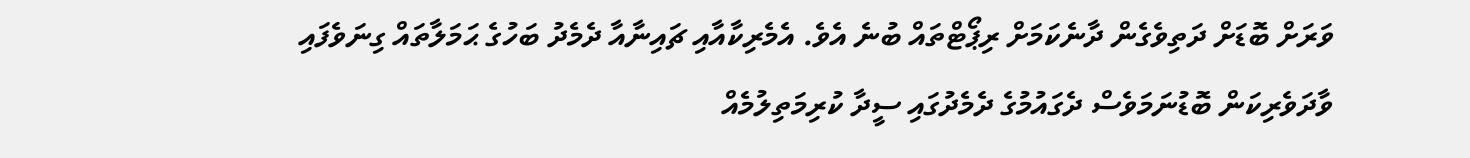ވަރަށް ބޮޑަށް ދަތިވެގެން ދާނެކަމަށް ރިޕޯޓްތައް ބުނެ އެވެ. އެމެރިކާއާއި ޗައިނާއާ ދެމެދު ބަހުގެ ޙަމަލާތައް ގިނަވެފައި ވާދަވެރިކަން ބޮޑުނަމަވެސް ދެގައުމުގެ ދެމެދުގައި ސީދާ ކުރިމަތިލުމެއް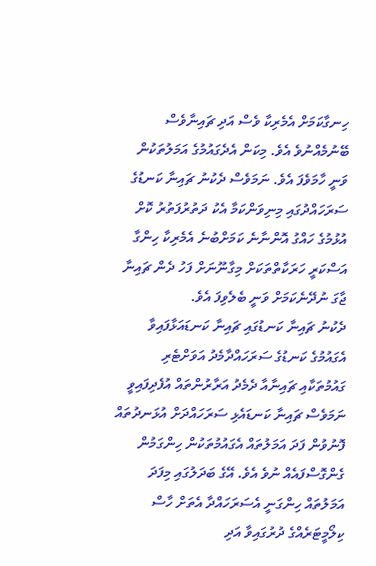ހިނގާކަމަށް އެމެރިކާ ވެސް އަދި ޗައިނާވެސް ބޭނުމެއްނުވެ އެވެ. މިކަން އެދެގައުމުގެ އަމަލުތަކުން ވަނީ ހާމަވެފަ އެވެ. ނަމަވެސް ދެކުނު ޗައިނާ ކަނޑުގެ ސަރަހައްދުގައި މިނިވަންކަމާ އެކު ދަތުރުފަތުރު ކޮށް އުޅުމުގެ ހައްގު އޮންނާނެ ކަމަށްބުނެ އެމެރިކާ ހިންގާ އަސްކަރީ ހަރަކާތްތަކަށް މިގާނޫނަށް ފަހު ދެން ޗައިނާ ޖާގަ ނުދޭނެކަމަށް ވަނީ ބެލެވިފަ އެވެ.
ދެކުނު ޗައިނާ ކަނޑުގައި ޗައިނާ ކަނޑައަޅާފައިވާ އެގައުމުގެ ކަނޑުގެ ސަރަހައްދާމެދު އަވަށްޓެރި ގައުމުތަކާއި ޗައިނާއާ ދެމެދު އަރާރުންތައް އުފެދިފައިވީ ނަމަވެސް ޗައިނާ ކަނޑައެޅި ސަރަހައްދަށް އުޅަނދުތައް ފޮނުވުން ފަދަ އަމަލުތައް އެގައުމުތަކުން ހިންގަމުން ގެންގޮސްފައެއް ނުވެ އެވެ. އޭގެ ބަދަލުގައި މިފަދަ އަމަލުތައް ހިންގަނީ އެސަރަހައްދާ އެތަށް ހާސް ކިލޯމީޓަރެއްގެ ދުރުގައިވާ އަދި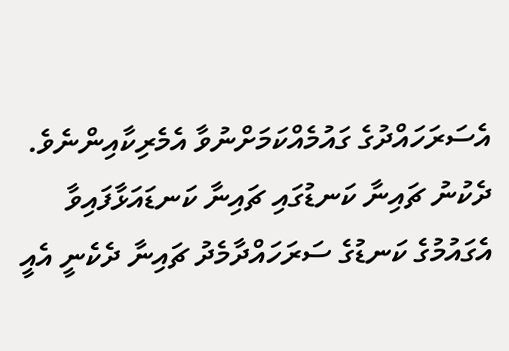އެސަރަހައްދުގެ ގައުމެއްކަމަށްނުވާ އެމެރިކާއިންނެވެ. ދެކުނު ޗައިނާ ކަނޑުގައި ޗައިނާ ކަނޑައަޅާފައިވާ އެގައުމުގެ ކަނޑުގެ ސަރަހައްދާމެދު ޗައިނާ ދެކެނީ އެއީ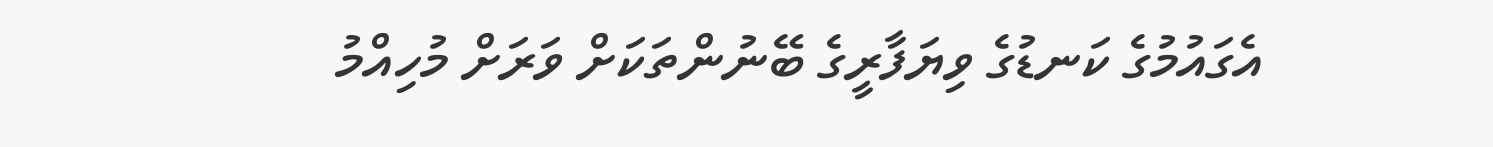އެގައުމުގެ ކަނޑުގެ ވިޔަފާރީގެ ބޭނުންތަކަށް ވަރަށް މުހިއްމު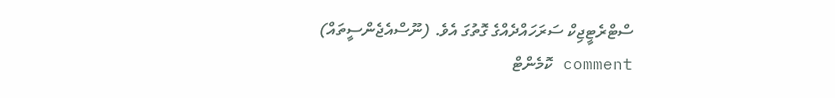ސްޓްރެޓީޖިކް ސަރަހައްދެއްގެ ގޮތުގަ އެވެ. (ނޫސްއެޖެންސީތައް)
comment ކޮމެންޓް